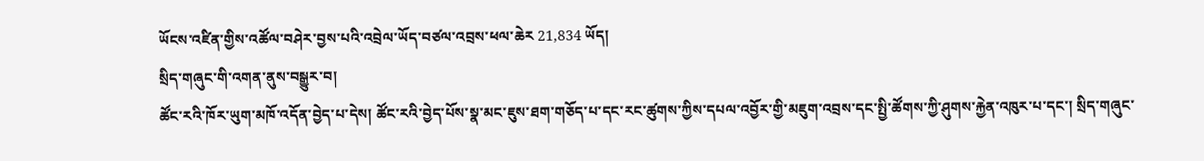ཡོངས་འཛིན་གྱིས་འཚོལ་བཤེར་བྱས་པའི་འབྲེལ་ཡོད་བཙལ་འབྲས་ཕལ་ཆེར 21,834 ཡོད།
སྲིད་གཞུང་གི་འགན་ནུས་བསྒྱུར་བ།
ཚོང་རའི་ཁོར་ཡུག་མཁོ་འདོན་བྱེད་པ་དེས། ཚོང་རའི་བྱེད་པོས་སྣ་མང་ཇུས་ཐག་གཅོད་པ་དང་རང་ཚུགས་ཀྱིས་དཔལ་འབྱོར་གྱི་མཇུག་འབྲས་དང་སྤྱི་ཚོགས་ཀྱི་ཤུགས་རྐྱེན་འཁུར་པ་དང་། སྲིད་གཞུང་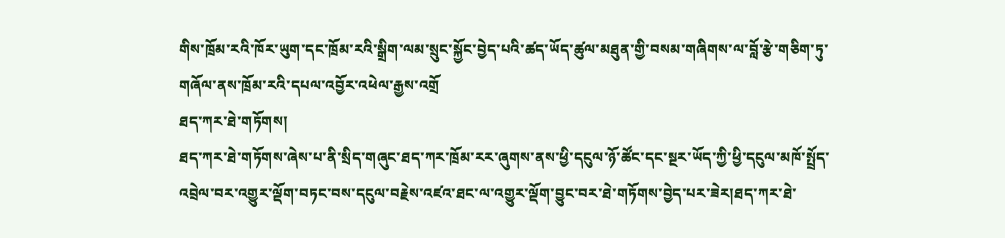གིས་ཁྲོམ་རའི་ཁོར་ཡུག་དང་ཁྲོམ་རའི་སྒྲིག་ལམ་སྲུང་སྐྱོང་བྱེད་པའི་ཚད་ཡོད་ཚུལ་མཐུན་གྱི་བསམ་གཞིགས་ལ་བློ་རྩེ་གཅིག་ཏུ་གཞོལ་ནས་ཁྲོམ་རའི་དཔལ་འབྱོར་འཕེལ་རྒྱས་འགྲོ
ཐད་ཀར་ཐེ་གཏོགས།
ཐད་ཀར་ཐེ་གཏོགས་ཞེས་པ་ནི་སྲིད་གཞུང་ཐད་ཀར་ཁྲོམ་རར་ཞུགས་ནས་ཕྱི་དངུལ་ཉོ་ཚོང་དང་སྔར་ཡོད་ཀྱི་ཕྱི་དངུལ་མཁོ་སྤྲོད་འབྲེལ་བར་འགྱུར་ལྡོག་བཏང་བས་དངུལ་བརྗེས་འཛའ་ཐང་ལ་འགྱུར་ལྡོག་བྱུང་བར་ཐེ་གཏོགས་བྱེད་པར་ཟེར།ཐད་ཀར་ཐེ་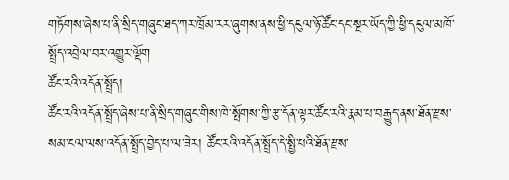གཏོགས་ཞེས་པ་ནི་སྲིད་གཞུང་ཐད་ཀར་ཁྲོམ་རར་ཞུགས་ནས་ཕྱི་དངུལ་ཉོ་ཚོང་དང་སྔར་ཡོད་ཀྱི་ཕྱི་དངུལ་མཁོ་སྤྲོད་འབྲེལ་བར་འགྱུར་ལྡོག
ཚོང་རའི་འདོན་སྤྲོད།
ཚོང་རའི་འདོན་སྤྲོད་ཞེས་པ་ནི་སྲིད་གཞུང་གིས་ཁེ་སྤོགས་ཀྱི་རྩ་དོན་ལྟར་ཚོང་རའི་རྣམ་པ་བརྒྱུད་ནས་ཐོན་རྫས་སམ་ངལ་ལས་འདོན་སྤྲོད་བྱེད་པ་ལ་ཟེར། ཚོང་རའི་འདོན་སྤྲོད་དེ་སྤྱི་པའི་ཐོན་རྫས་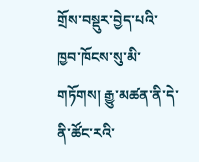གྲོས་བསྡུར་བྱེད་པའི་ཁྱབ་ཁོངས་སུ་མི་གཏོགས། རྒྱུ་མཚན་ནི་དེ་ནི་ཚོང་རའི་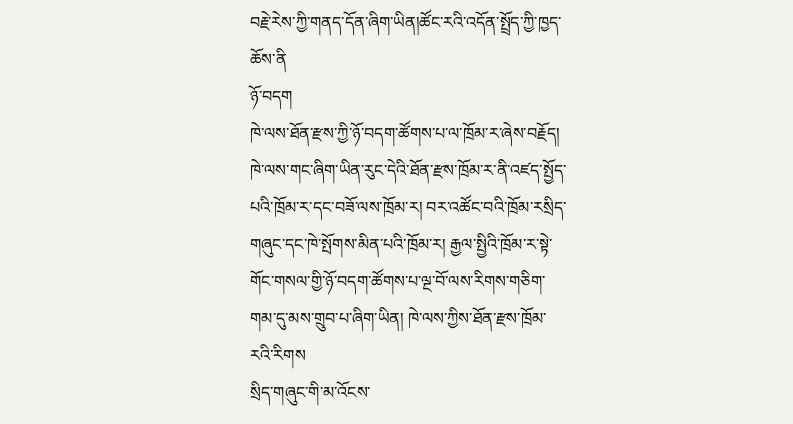བརྗེ་རེས་ཀྱི་གནད་དོན་ཞིག་ཡིན།ཚོང་རའི་འདོན་སྤྲོད་ཀྱི་ཁྱད་ཆོས་ནི
ཉོ་བདག
ཁེ་ལས་ཐོན་རྫས་ཀྱི་ཉོ་བདག་ཚོགས་པ་ལ་ཁྲོམ་ར་ཞེས་བརྗོད། ཁེ་ལས་གང་ཞིག་ཡིན་རུང་དེའི་ཐོན་རྫས་ཁྲོམ་ར་ནི་འཛད་སྤྱོད་པའི་ཁྲོམ་ར་དང་བཟོ་ལས་ཁྲོམ་ར། བར་འཚོང་བའི་ཁྲོམ་རསྲིད་གཞུང་དང་ཁེ་སྤོགས་མིན་པའི་ཁྲོམ་ར། རྒྱལ་སྤྱིའི་ཁྲོམ་ར་སྟེ་གོང་གསལ་གྱི་ཉོ་བདག་ཚོགས་པ་ལྔ་བོ་ལས་རིགས་གཅིག་གམ་དུ་མས་གྲུབ་པ་ཞིག་ཡིན། ཁེ་ལས་ཀྱིས་ཐོན་རྫས་ཁྲོམ་རའི་རིགས
སྲིད་གཞུང་གི་མ་འོངས་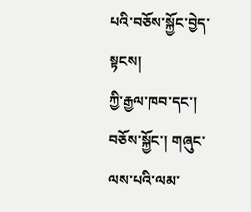པའི་བཅོས་སྐྱོང་བྱེད་སྟངས།
ཀྱི་རྒྱལ་ཁབ་དང་། བཅོས་སྐྱོང་། གཞུང་ལས་པའི་ལམ་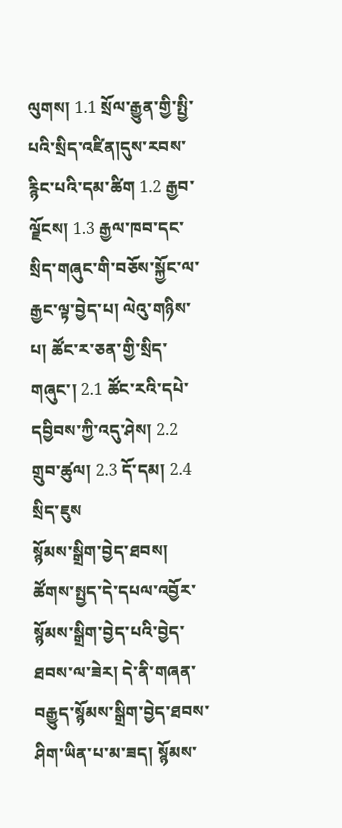ལུགས། 1.1 སྲོལ་རྒྱུན་གྱི་སྤྱི་པའི་སྲིད་འཛིན།དུས་རབས་རྙིང་པའི་དམ་ཚིག 1.2 རྒྱབ་ལྗོངས། 1.3 རྒྱལ་ཁབ་དང་སྲིད་གཞུང་གི་བཅོས་སྐྱོང་ལ་རྒྱང་ལྟ་བྱེད་པ། ལེའུ་གཉིས་པ། ཚོང་ར་ཅན་གྱི་སྲིད་གཞུང་། 2.1 ཚོང་རའི་དཔེ་དབྱིབས་ཀྱི་འདུ་ཤེས། 2.2 གྲུབ་ཚུལ། 2.3 དོ་དམ། 2.4 སྲིད་ཇུས
སྙོམས་སྒྲིག་བྱེད་ཐབས།
ཚོགས་སྤྱད་དེ་དཔལ་འབྱོར་སྙོམས་སྒྲིག་བྱེད་པའི་བྱེད་ཐབས་ལ་ཟེར། དེ་ནི་གཞན་བརྒྱུད་སྙོམས་སྒྲིག་བྱེད་ཐབས་ཤིག་ཡིན་པ་མ་ཟད། སྙོམས་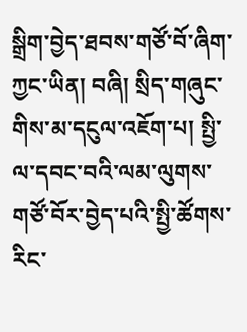སྒྲིག་བྱེད་ཐབས་གཙོ་བོ་ཞིག་ཀྱང་ཡིན། བཞི། སྲིད་གཞུང་གིས་མ་དངུལ་འཇོག་པ། སྤྱི་ལ་དབང་བའི་ལམ་ལུགས་གཙོ་བོར་བྱེད་པའི་སྤྱི་ཚོགས་རིང་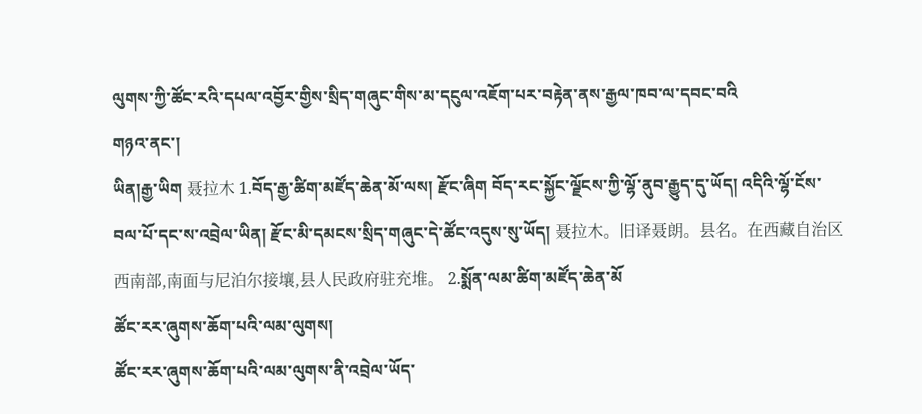ལུགས་ཀྱི་ཚོང་རའི་དཔལ་འབྱོར་གྱིས་སྲིད་གཞུང་གིས་མ་དངུལ་འཇོག་པར་བརྟེན་ནས་རྒྱལ་ཁབ་ལ་དབང་བའི
གཉའ་ནང་།
ཡིན།རྒྱ་ཡིག 聂拉木 1.བོད་རྒྱ་ཚིག་མཛོད་ཆེན་མོ་ལས། རྫོང་ཞིག བོད་རང་སྐྱོང་ལྗོངས་ཀྱི་ལྷོ་ནུབ་རྒྱུད་དུ་ཡོད། འདིའི་ལྷོ་ངོས་བལ་པོ་དང་ས་འབྲེལ་ཡིན། རྫོང་མི་དམངས་སྲིད་གཞུང་དེ་ཚོང་འདུས་སུ་ཡོད། 聂拉木。旧译聂朗。县名。在西藏自治区西南部,南面与尼泊尔接壤,县人民政府驻充堆。 2.སྨོན་ལམ་ཚིག་མཛོད་ཆེན་མོ
ཚོང་རར་ཞུགས་ཆོག་པའི་ལམ་ལུགས།
ཚོང་རར་ཞུགས་ཆོག་པའི་ལམ་ལུགས་ནི་འབྲེལ་ཡོད་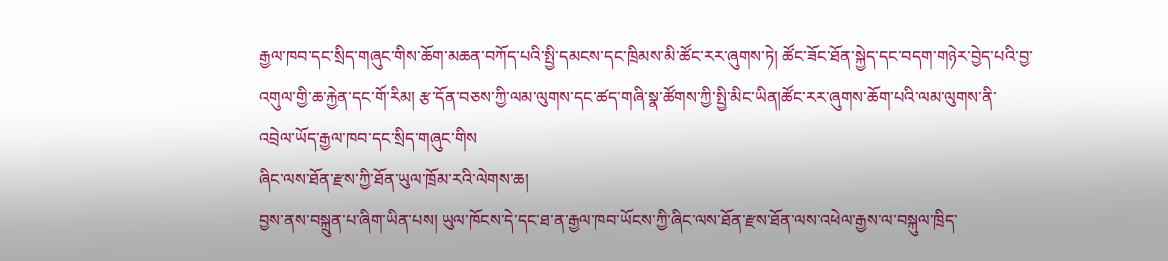རྒྱལ་ཁབ་དང་སྲིད་གཞུང་གིས་ཆོག་མཆན་བཀོད་པའི་སྤྱི་དམངས་དང་ཁྲིམས་མི་ཚོང་རར་ཞུགས་ཏེ། ཚོང་ཟོང་ཐོན་སྐྱེད་དང་བདག་གཉེར་བྱེད་པའི་བྱ་འགུལ་གྱི་ཆ་རྐྱེན་དང་གོ་རིམ། རྩ་དོན་བཅས་ཀྱི་ལམ་ལུགས་དང་ཚད་གཞི་སྣ་ཚོགས་ཀྱི་སྤྱི་མིང་ཡིན།ཚོང་རར་ཞུགས་ཆོག་པའི་ལམ་ལུགས་ནི་འབྲེལ་ཡོད་རྒྱལ་ཁབ་དང་སྲིད་གཞུང་གིས
ཞིང་ལས་ཐོན་རྫས་ཀྱི་ཐོན་ཡུལ་ཁྲོམ་རའི་ལེགས་ཆ།
བྱས་ནས་བསྐྲུན་པ་ཞིག་ཡིན་པས། ཡུལ་ཁོངས་དེ་དང་ཐ་ན་རྒྱལ་ཁབ་ཡོངས་ཀྱི་ཞིང་ལས་ཐོན་རྫས་ཐོན་ལས་འཕེལ་རྒྱས་ལ་བསྐུལ་ཁྲིད་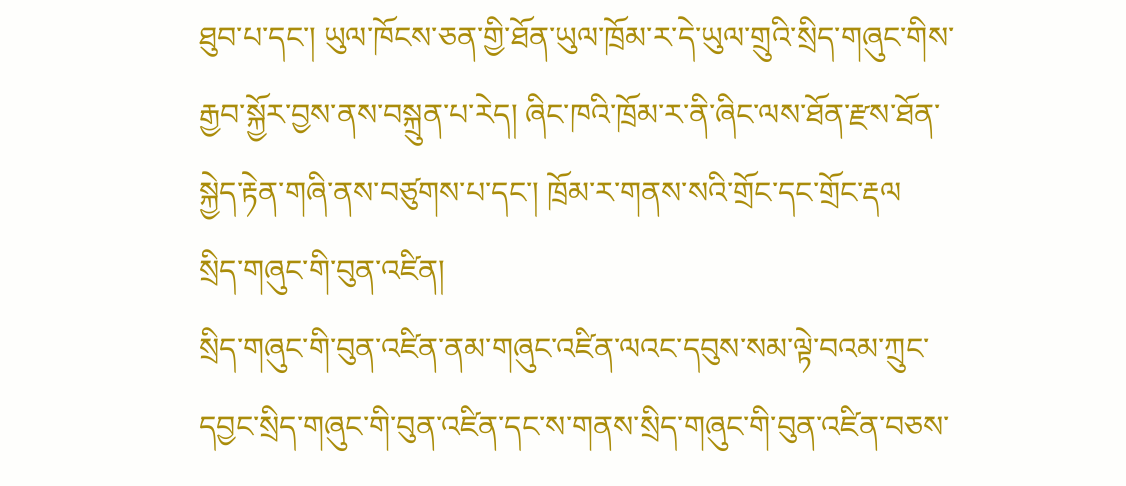ཐུབ་པ་དང་། ཡུལ་ཁོངས་ཅན་གྱི་ཐོན་ཡུལ་ཁྲོམ་ར་དེ་ཡུལ་གྲུའི་སྲིད་གཞུང་གིས་རྒྱབ་སྐྱོར་བྱས་ནས་བསྐྲུན་པ་རེད། ཞིང་ཁའི་ཁྲོམ་ར་ནི་ཞིང་ལས་ཐོན་རྫས་ཐོན་སྐྱེད་རྟེན་གཞི་ནས་བཙུགས་པ་དང་། ཁྲོམ་ར་གནས་སའི་གྲོང་དང་གྲོང་རྡལ
སྲིད་གཞུང་གི་བུན་འཛིན།
སྲིད་གཞུང་གི་བུན་འཛིན་ནམ་གཞུང་འཛིན་ལའང་དབུས་སམ་ལྟེ་བའམ་ཀྲུང་དབྱང་སྲིད་གཞུང་གི་བུན་འཛིན་དང་ས་གནས་སྲིད་གཞུང་གི་བུན་འཛིན་བཅས་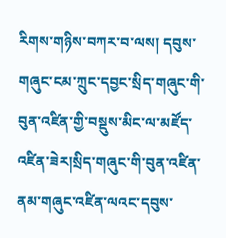རིགས་གཉིས་བཀར་བ་ལས། དབུས་གཞུང་ངམ་ཀྲུང་དབྱང་སྲིད་གཞུང་གི་བུན་འཛིན་གྱི་བསྡུས་མིང་ལ་མཛོད་འཛིན་ཟེར།སྲིད་གཞུང་གི་བུན་འཛིན་ནམ་གཞུང་འཛིན་ལའང་དབུས་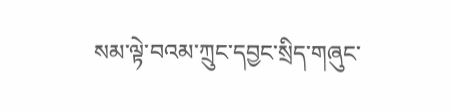སམ་ལྟེ་བའམ་ཀྲུང་དབྱང་སྲིད་གཞུང་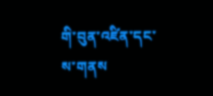གི་བུན་འཛིན་དང་ས་གནས